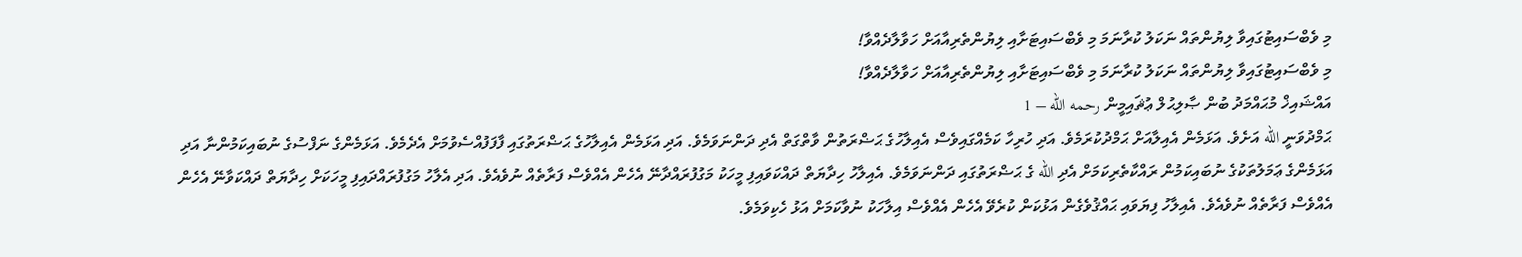މި ވެބްސައިޓުގައިވާ ލިޔުންތައް ނަކަލު ކުރާނަމަ މި ވެބްސައިޓަށާއި ލިޔުންތެރިއާއަށް ހަވާލާދެއްވާ!
މި ވެބްސައިޓުގައިވާ ލިޔުންތައް ނަކަލު ކުރާނަމަ މި ވެބްސައިޓަށާއި ލިޔުންތެރިއާއަށް ހަވާލާދެއްވާ!
އައްޝައިޚް މުޙައްމަދު ބުން ޞާލިޙުލް ޢުޘައިމީން رحمه الله – 1
ޙަމްދުވަނީ الله އަށެވެ. އަޅަމެން އެއިލާއަށް ޙަމްދުކުރަމެވެ. އަދި ހުރިހާ ކަމެއްގައިވެސް އެއިލާހުގެ ޙަޟްރަތުން ވާތްގަތް އެދި ދަންނަވަމެވެ. އަދި އަޅަމެން އެއިލާހުގެ ޙަޟްރަތުގައި ފާފަފުއްސެވުމަށް އެދެމެވެ. އަޅަމެންގެ ނަފްސުގެ ނުބައިކަމުންނާ އަދި އަޅަމެންގެ ޢަމަލުތަކުގެ ނުބައިކަމުން ރައްކާތެރިކަމަށް އެދި الله ގެ ޙަޟްރަތުގައި ދަންނަވަމެވެ. އެއިލާހު ހިދާޔަތް ދައްކަވައިފި މީހަކު މަގުފުރައްދާނޭ އެހެން އެއްވެސް ފަރާތެއް ނުވެއެވެ. އަދި އެލާހު މަގުފުރައްދައިފި މީހަކަށް ހިދާޔަތް ދައްކަވާނޭ އެހެން އެއްވެސް ފަރާތެއް ނުވެއެވެ. އެއިލާހު ފިޔަވައި ޙައްޤުވެގެން އަޅުކަން ކުރެވޭ އެހެން އެއްވެސް އިލާހަކު ނުވާކަމަށް އަޅު ހެކިވަމެވެ.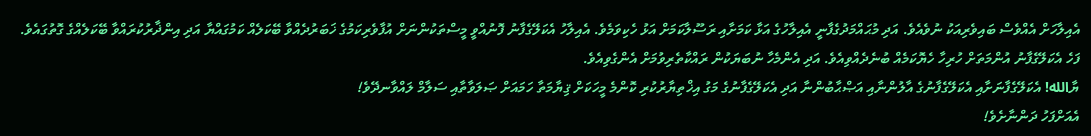އެއިލާހަށް އެއްވެސް ބައިވެރިއަކު ނުވެއެވެ. އަދި މުޙައްމަދުގެފާނީ އެއިލާހުގެ އަޅާ ކަމަށާއި ރަސޫލާކަމަށް އަޅު ހެކިވަމެވެ. އެއިލާހު އެކަލޭގެފާނު ފޮނުއްވީ މީސްތަކުންނަށް އުފާވެރިކަމުގެ ޚަބަރުދެއްވާ ބޭކަލެއް ކަމުގައްޔާ އަދި އިންޛާރުކުރައްވާ ބޭކަލެއްގެ ގޮތުގައެވެ. ފަހެ އެކަލޭގެފާނު އުންމަތަށް ހުރިހާ ހެޔޮކަމެއް ބުނެދެއްވިއެވެ. އަދި އެންމެހާ ނުބަޔަކުން ރައްކާތެރިވުމަށް އެންގެވިއެވެ.
ޔާالله! އެކަލޭގެފާނަށާއި އެކަލޭގެފާނުގެ އާލުންނާއި އަޞްޙާބުންނާ އަދި އެކަލޭގެފާނުގެ މަގު އިޚްތިޔާރުކުރި ކޮންމެ މީހަކަށް ޤިޔާމަތާ ހަމައަށް ޞަލަވާތާއި ސަލާމް ލައްވާނދޭވެ!
އެއަށްފަހު ދަންނާށެވެ!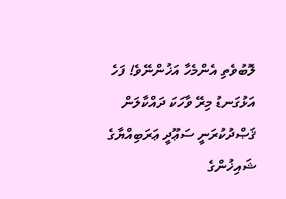ލޮބުވެތި އެންމެހާ އަޚުންނޭވެ! ފަހެ އަޅުގަނޑު މިރޭ ވާހަކަ ދައްކާލަން ޤަޞްދުކުރަނީ ސަޢޫދީ ޢަރަބިއްޔާގެ ޝައިޚުންގެ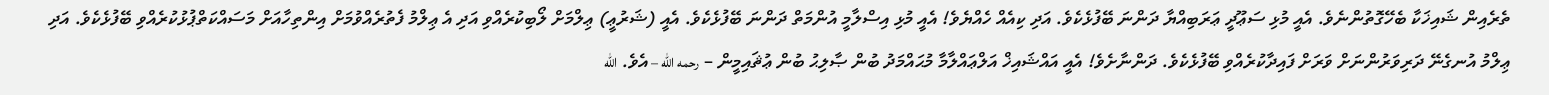ތެރެއިން ޝައިޚަކާ ބެހޭގޮތުންނެވެ. އެއީ މުޅި ސަޢޫދީ ޢަރަބިއްޔާ ދަންނަ ބޭފުޅެކެވެ. އަދި ކިއެއް ހެއްޔެވެ! އެއީ މުޅި އިސްލާމީ އުންމަތް ދަންނަ ބޭފުޅެކެވެ. އެއީ (ޝަރުޢީ) ޢިލްމަށް ލޯބިކުރެއްވި އަދި އެ ޢިލްމު ފެތުރެއްވުމަށް އިންތިހާއަށް މަސައްކަތްޕުޅުކުރެއްވި ބޭފުޅެކެވެ. އަދި ޢިލްމު އުނގެނޭ ދަރިވަރުންނަށް ވަރަށް ފައިދާކުރެއްވި ބޭފުޅެކެވެ. ދަންނާށެވެ! އެއީ އައްޝައިޚް އަލްޢައްލާމާ މުޙައްމަދު ބުން ޞާލިޙު ބުން ޢުޘައިމީން – رحمه الله – އެވެ. الله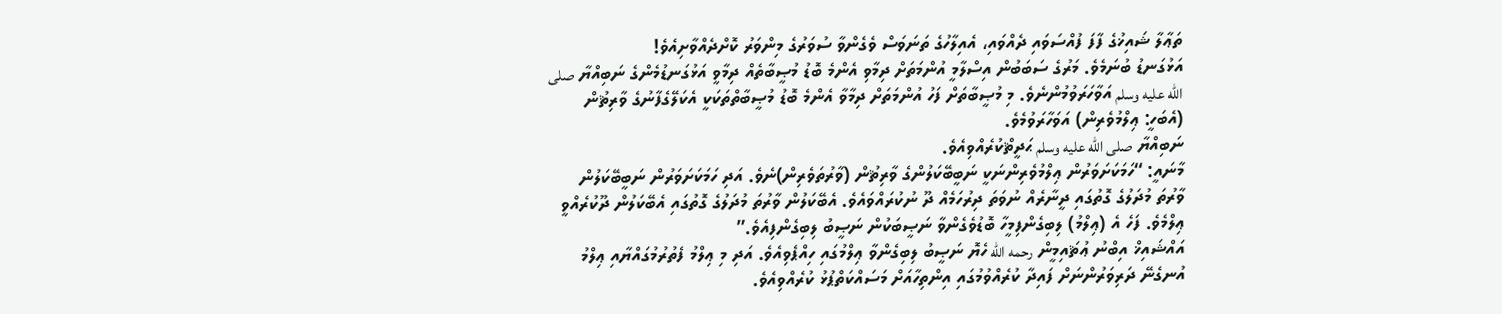ތަޢާލާ ޝައިޚުގެ ފާފަ ފުއްސަވައި ދެއްވައި، އެއިލާހުގެ ތަނަވަސް ވެގެންވާ ސުވަރުގެ މިންވަރު ކޮށްދެއްވާށިއެވެ!
އަޅުގަނޑު ބުނަމެވެ. މަރުގެ ސަބަބުން އިސްލާމީ އުންމަތަށް ދިމާވި އެންމެ ބޮޑު މުޞީބާތެއް ދިމާވީ އަޅުގަނޑުމެންގެ ނަބިއްޔާ صلى الله عليه وسلم އަވާހަރަވުމުންނެވެ. މި މުޞީބާތަށް ފަހު އުންމަތަށް ދިމާވާ އެންމެ ބޮޑު މުޞީބާތްތަކަކީ އެކަލޭގެފާނުގެ ވާރިޘުން (އެބަހީ: ޢިލްމުވެރިން) އަވަހާރަވުމެވެ.
ނަބިއްޔާ صلى الله عليه وسلم ޙަދީޘްކުރެއްވިއެވެ.
މާނައީ: “ހަމަކަށަވަރުން ޢިލްމުވެރިންނަކީ ނަބީބޭކަލުންގެ ވާރިޘުން (ވާރުތަވެރިން)ނެވެ. އަދި ހަމަކަށަވަރުން ނަބީބޭކަލުން ވާރުތަ މުދަލުގެ ގޮތުގައި ދީނާރެއް ނުވަތަ ދިރުހަމެއް ދޫ ނުކުރައްވައެވެ. އެބޭކަލުން ވާރުތަ މުދަލުގެ ގޮތުގައި އެބޭކަލުން ދޫކުރެއްވީ ޢިލްމެވެ. ފަހެ އެ (ޢިލްމު) ލިބިގެންފިމީހާ ބޮޑުވެގެންވާ ނަޞީބަކުން ނަޞީބު ލިބިގެންފިއެވެ.”
އައްޝައިޚް އިބްނު ޢުޘައިމީން رحمه الله ހެޔޮ ނަޞީބު ލިބިގެންވާ ޢިލްމުގައި ހިއްޕެވިއެވެ. އަދި މި ޢިލްމު ފެތުރުމުގައްޔާއި ޢިލްމު އުނގެނޭ ދަރިވަރުންނަށް ފައިދާ ކުރެއްވުމުގައި އިންތިހާއަށް މަސައްކަތްޕުޅު ކުރެއްވިއެވެ.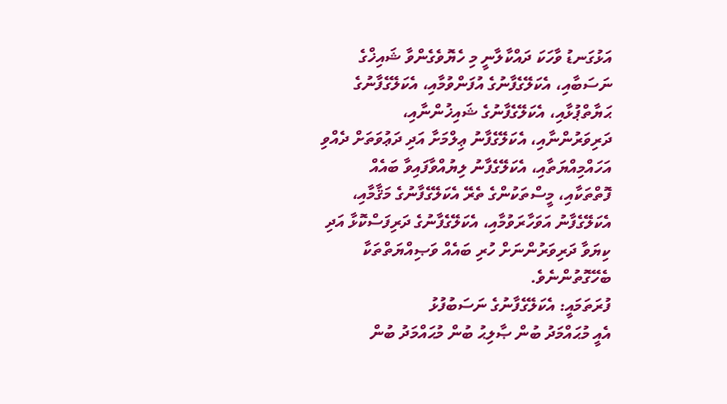އަޅުގަނޑު ވާހަކަ ދައްކާލާނީ މި ހެޔޮވެގެންވާ ޝައިޚްގެ ނަސަބާއި، އެކަލޭގެފާނުގެ އުފަންވުމާއި، އެކަލޭގެފާނުގެ ޙަޔާތްޕުޅާއި، އެކަލޭގެފާނުގެ ޝައިޚުންނާއި، ދަރިވަރުންނާއި، އެކަލޭގެފާނު ޢިލްމަށާ އަދި ދަޢުވަތަށް ދެއްވި އަހައްމިއްޔަތާއި، އެކަލޭގެފާނު ލިޔުއްވާފައިވާ ބައެއް ފޮތްތަކާއި، މީސްތަކުންގެ ތެރޭ އެކަލޭގެފާނުގެ މަޤާމާއި، އެކަލޭގެފާނު އަވަހާރަވުމާއި، އެކަލޭގެފާނުގެ ދަރިފަސްކޮޅާ އަދި ކިޔަވާ ދަރިވަރުންނަށް ހުރި ބައެއް ވަޞިއްޔަތްތަކާ ބެހޭގޮތުންނެވެ.
ފުރަތަމައީ: އެކަލޭގެފާނުގެ ނަސަބުފުޅު
އެއީ މުޙައްމަދު ބުން ޞާލިޙު ބުން މުޙައްމަދު ބުން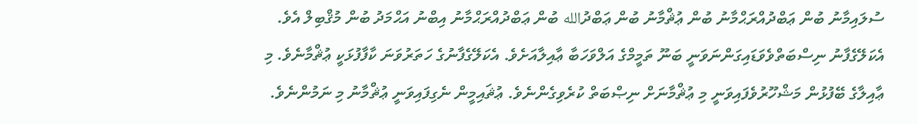ސުލައިމާނު ބުން ޢަބްދުއްރަޙްމާނު ބުން ޢުޘްމާނު ބުން ޢަބްދުالله ބުން ޢަބްދުއްރަޙްމާނު އިބްނު އަޙްމަދު ބުން މުޤްބިލް އެވެ. އެކަލޭގެފާނު ނިސްބަތްވެވަޑައިގަންނަވަނީ ބަނޫ ތަމީމްގެ އަލްވަހަބާ ޢާއިލާއަށެވެ. އެކަލޭގެފާނުގެ ހަތަރުވަނަ ކާފާފުޅަކީ ޢުޘްމާނެވެ. މި ޢާއިލާގެ ބޭފުޅުން މަޝްހޫރުވެފައިވަނީ މި ޢުޘްމާނަށް ނިޞްބަތް ކުރެވިގެންނެވެ. ޢުޘައިމީން ނެގިފައިވަނީ ޢުޘްމާނު މި ނަމުންނެވެ.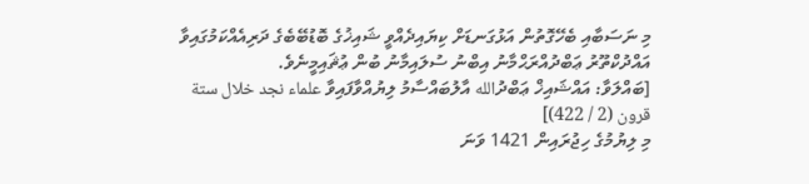މި ނަސަބާއި ބެހޭގޮތުން އަޅުގަނޑަށް ކިޔައިދެއްވީ ޝައިޚުގެ ބޮޑުބޭބެގެ ދަރިއެއްކަމުގައިވާ އައްދުކްތޫރު ޢަބްދުއްރަޙްމާނު އިބްނު ސުލައިމާނު ބުން ޢުޘައިމީނެވެ.
[ބައްލަވާ: އައްޝައިޚް ޢަބްދުالله އާލުބައްސާމު ލިޔުއްވާފައިވާ علماء نجد خلال ستة قرون (2 / 422)]
މި ލިޔުމުގެ ހިޖުރައިން 1421 ވަނަ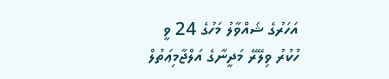އަހަރުގެ ޝައްވާލު މަހުގެ 24 ވީ ހުކުރު ވިލޭރޭ މަދީނާގެ އަލްޖާމިޢަތުލް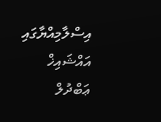އިސްލާމިއްޔާގައި އައްޝައިޚް ޢަބްދުލް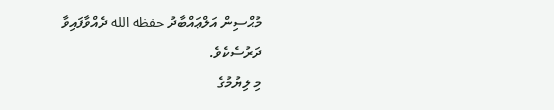މުޙްސިން އަލްޢައްބާދު حفظه الله ދެއްވާފައިވާ ދަރުސެކެވެ.
މި ލިޔުމުގެ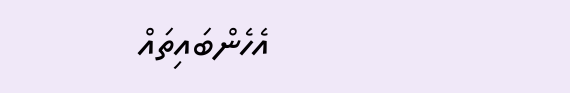އެހެންބައިތައް